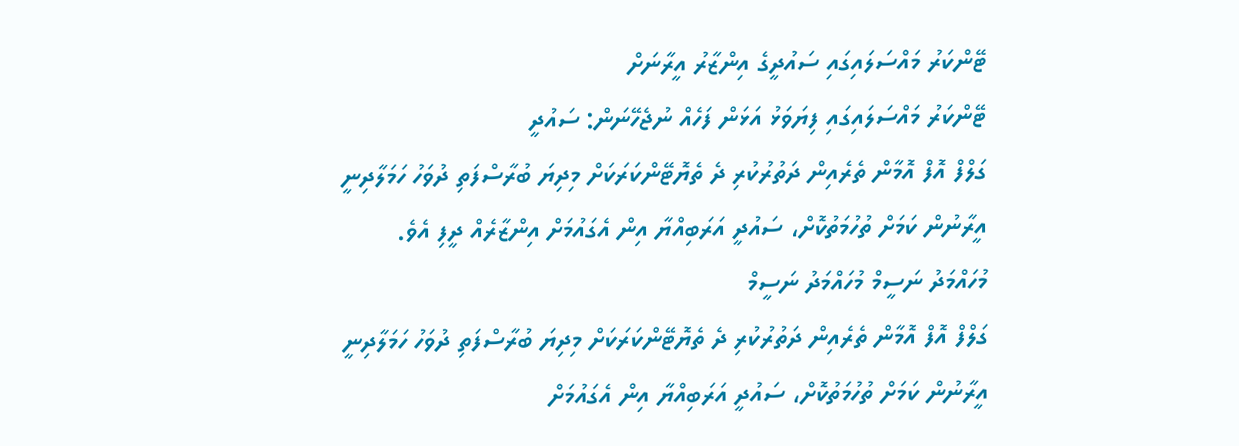ޓޭންކަރު މައްސަލައިގައި ސައުދީގެ އިންޒާރު އީރާނަށް
ޓޭންކަރު މައްސަލައިގައި ފިޔަވަޅު އަޅަން ފަހެއް ނުޖެހޭނަން: ސައުދީ
ގަލްފް އޮފް އޮމާން ތެރެއިން ދަތުރުކުރި ދެ ތެޔޮޓޭންކަރަކަށް މިދިޔަ ބުރާސްފަތި ދުވަހު ހަމަލާދިނީ އީރާނުން ކަމަށް ތުހުމަތުކޮށް، ސައުދީ އަރަބިއްޔާ އިން އެގައުމަށް އިންޒާރެއް ދީފި އެވެ.
މުހައްމަދު ނަސީމް މުހައްމަދު ނަސީމް
ގަލްފް އޮފް އޮމާން ތެރެއިން ދަތުރުކުރި ދެ ތެޔޮޓޭންކަރަކަށް މިދިޔަ ބުރާސްފަތި ދުވަހު ހަމަލާދިނީ އީރާނުން ކަމަށް ތުހުމަތުކޮށް، ސައުދީ އަރަބިއްޔާ އިން އެގައުމަށް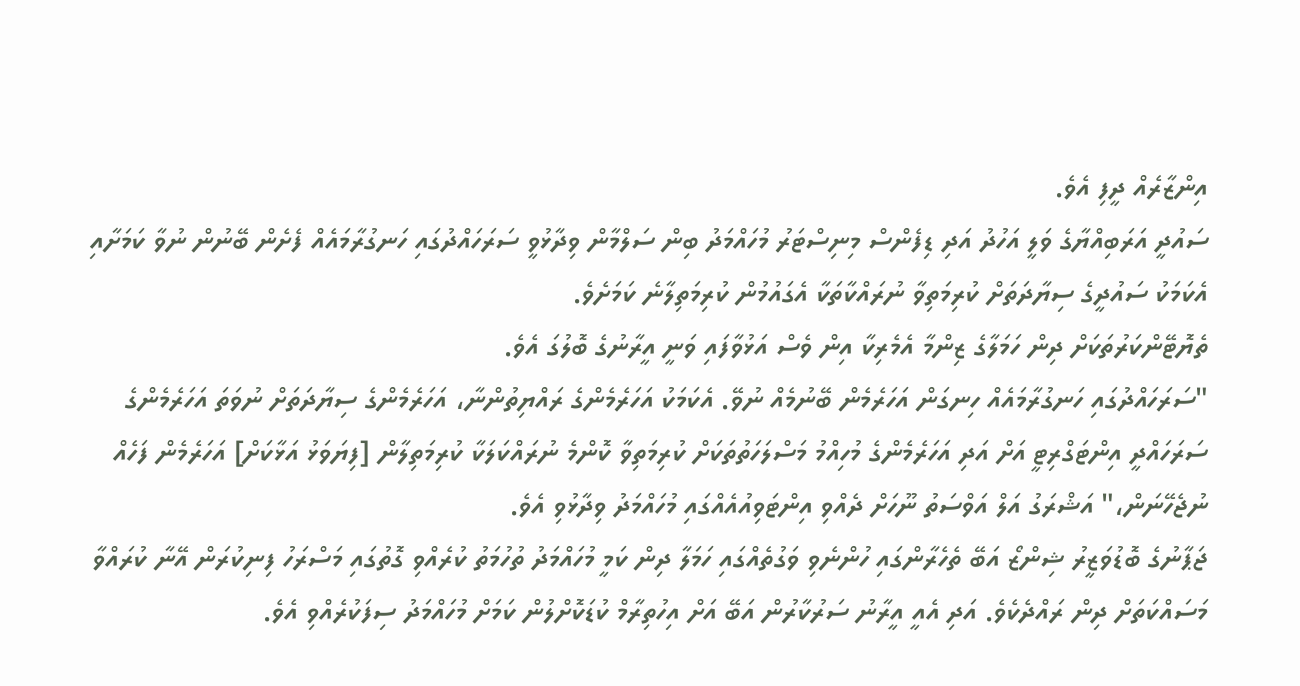އިންޒާރެއް ދީފި އެވެ.
ސައުދީ އަރަބިއްޔާގެ ވަލީ އަހުދު އަދި ޑިފެންސް މިނިސްޓަރު މުހައްމަދު ބިން ސަލްމާން ވިދާޅުވީ ސަރަހައްދުގައި ހަނގުރާމައެއް ފެށެން ބޭނުން ނުވާ ކަމަށާއި އެކަމަކު ސައުދީގެ ސިޔާދަތަށް ކުރިމަތިވާ ނުރައްކާތަކާ އެގައުމުން ކުރިމަތިލާނެ ކަމަށެވެ.
ތެޔޮޓޭންކަރުތަކަށް ދިން ހަމަލާގެ ޒިންމާ އެމެރިކާ އިން ވެސް އަޅުވާފައި ވަނީ އީރާނުގެ ބޮލުގަ އެވެ.
"ސަރަހައްދުގައި ހަނގުރާމައެއް ހިނގަން އަހަރެމެން ބޭނުމެއް ނުވޭ. އެކަމަކު އަހަރެމެންގެ ރައްޔިތުންނާ، އަހަރެމެންގެ ސިޔާދަތަށް ނުވަތަ އަހަރެމެންގެ ސަރަހައްދީ އިންޓަގްރިޓީ އަށް އަދި އަހަރެމެންގެ މުހިއްމު މަސްލަހަތުތަކަށް ކުރިމަތިވާ ކޮންމެ ނުރައްކަލަކާ ކުރިމަތިލާން [ފިޔަވަޅު އަޅާކަށް] އަހަރެމެން ފަހެއް ނުޖެހޭނަން،" އަޝްރަގު އަލް އަވްސަތު ނޫހަށް ދެއްވި އިންޓަވިއުއެއްގައި މުހައްމަދު ވިދާޅުވި އެވެ.
ޖަޕާނުގެ ބޮޑުވަޒީރު ޝިންޒޯ އަބޭ ތެހެރާންގައި ހުންނެވި ވަގުތެއްގައި ހަމަލާ ދިން ކަމީ މުހައްމަދު ތުހުމަތު ކުރެއްވި ގޮތުގައި މަސްރަހު ފިނިކުރަން އޭނާ ކުރައްވާ މަސައްކަތަށް ދިން ރައްދެކެވެ. އަދި އެއީ އީރާނު ސަރުކާރުން އަބޭ އަށް އިހުތިރާމް ކުޑަކޮށްލުން ކަމަށް މުހައްމަދު ސިފަކުރެއްވި އެވެ.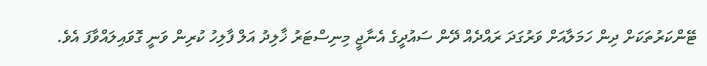ޓޭންކަރުތަކަށް ދިން ހަމަލާއަށް ވަރުގަދަ ރައްދެއް ދޭން ސައުދީގެ އެނާޖީ މިނިސްޓަރު ޚާލިދު އަލް ފާލިހު ކުރިން ވަނީ ގޮވައިލައްވާފަ އެވެ.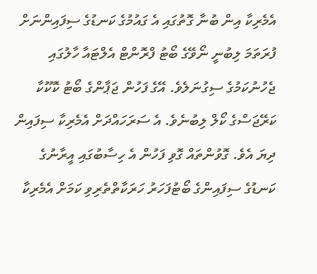އެމެރިކާ އިން ބުނާ ގޮތުގައި އެ ގައުމުގެ ކަނޑުގެ ސިފައިންނަށް ފުރަތަމަ ލިބުނީ ނޯވޭގެ ބޯޓު ފްރޮންޓް އެލްޓައާ ހާލުގައި ޖެހުނުކަމުގެ ސިގުނަލެވެ. އޭގެ ފަހުން ޖަޕާންގެ ބޯޓު ކޮކޫކާ ކަރޭޖަސްގެ ކޯލް ލިބުނެވެ. އެ ސަރަހައްދަށް އެމެރިކާ ސިފައިން ދިޔަ އެވެ. ގޮވުންތައް ގޮވި ފަހުން އެ ހިސާބުގައި އީރާނުގެ ކަނޑުގެ ސިފައިންގެ ބޯޓުފަހަރު ހަރަކާތްތެރިވި ކަމަށް އެމެރިކާ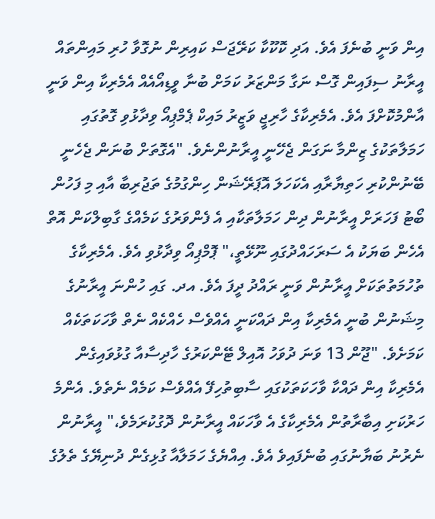އިން ވަނީ ބުނެފަ އެވެ. އަދި ކޮކޫކާ ކަރޭޖަސް ކައިރިން ނުގޮވާ ހުރި މައިންތައް އީރާނު ސިފައިން ގޮސް ނަގާ މަންޒަރު ކަމަށް ބުނާ ވީޑިއޯއެއް އެމެރިކާ އިން ވަނީ އާންމުކޮށްފަ އެވެ. އެމެރިކާގެ ހާރިޖީ ވަޒީރު މައިކް ޕެމްޕިއޯ ވިދާޅުވި ގޮތުގައި ހަމަލާތަކުގެ ޒިންމާ ނަގަން ޖެހޭނީ އީރާނުންނެވެ. "އެގޮތަށް ބުނަން ޖެހެނީ ބޭނުންކުރި ހަތިޔާރާއި އެކަހަލަ އޮޕަރޭޝަން ހިންގުމުގެ ތަޖުރިބާ އާއި މި ފަހުން ބޯޓު ފަހަރަށް އީރާނުން ދިން ހަމަލާތަކާއި އެ ފެންވަރުގެ ކަމެއްގެ ގާބިލްކަން އޮތް އެހެން ބަޔަކު އެ ސަރަހައްދުގައި ނޫޅޭތީ،" ޕޮމްޕިއޯ ވިދާޅުވި އެވެ. އެމެރިކާގެ ތުހުމަތުތަކަށް އީރާނުން ވަނީ ރައްދު ދީފަ އެވެ. އދ. ގައި ހުންނަ އީރާނުގެ މިޝަނުން ބުނީ އެމެރިކާ އިން ދައްކަނީ އެއްވެސް ހެއްކެއް ނެތް ވާހަކަތަކެއް ކަމަށެވެ. "ޖޫން 13 ވަނަ ދުވަހު އޮއިލް ޓޭންކަރުގެ ހާދިސާއާ ގުޅުވައިގެން އެމެރިކާ އިން ދައްކާ ވާހަކަތަކުގައި ސާބިތުހިފޭ އެއްވެސް ކަމެއް ނެތެވެ. އެންމެ ހަރުކަށި އިބާރާތުން އެމެރިކާގެ އެ ވާހަކައް އީރާނުން ދޮގުކުރަމެވެ،" އީރާނުން ނެރުނު ބަޔާނުގައި ބުނެފައިވެ އެވެ. އިއްޔެގެ ހަމަލާއާ ގުޅިގެން ދުނިޔޭގެ ތެލުގެ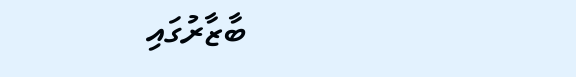ބާޒާރުގައި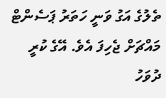ތެލުގެ އަގު ވަނީ ހަތަރު ޕަސެންޓް މައްޗަށް ޖެހިފަ އެވެ. އޭގެ ކުރީ ދުވަހު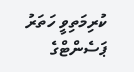ކުރިމަތިވީ ހަތަރު ޕަސެންޓްގެ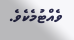ވެއްޓުމެކެވެ.